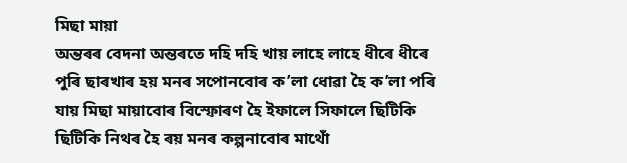মিছা মায়া
অন্তৰৰ বেদনা অন্তৰতে দহি দহি খায় লাহে লাহে ধীৰে ধীৰে পুৰি ছাৰখাৰ হয় মনৰ সপোনবোৰ ক’লা ধোৱা হৈ ক’লা পৰি যায় মিছা মায়াবোৰ বিস্ফোৰণ হৈ ইফালে সিফালে ছিটিকি ছিটিকি নিথৰ হৈ ৰয় মনৰ কল্পনাবোৰ মাথোঁ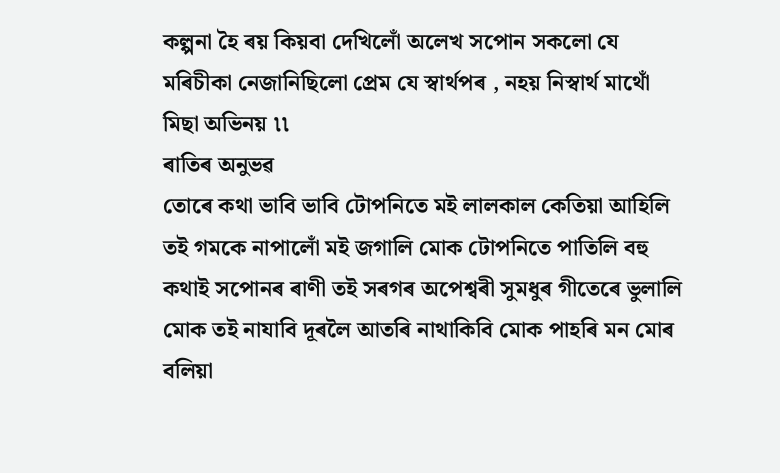কল্পনা হৈ ৰয় কিয়বা দেখিলোঁ অলেখ সপোন সকলো যে মৰিচীকা নেজানিছিলো প্ৰেম যে স্বাৰ্থপৰ , নহয় নিস্বাৰ্থ মাথোঁ মিছা অভিনয় ৷৷
ৰাতিৰ অনুভৱ
তোৰে কথা ভাবি ভাবি টোপনিতে মই লালকাল কেতিয়া আহিলি তই গমকে নাপালোঁ মই জগালি মোক টোপনিতে পাতিলি বহু কথাই সপোনৰ ৰাণী তই সৰগৰ অপেশ্বৰী সুমধুৰ গীতেৰে ভুলালি মোক তই নাযাবি দূৰলৈ আতৰি নাথাকিবি মোক পাহৰি মন মোৰ বলিয়া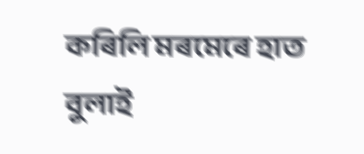কৰিলি মৰমেৰে হাত বুলাই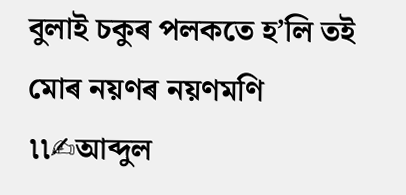বুলাই চকুৰ পলকতে হ’লি তই মোৰ নয়ণৰ নয়ণমণি ৷৷✍আব্দুল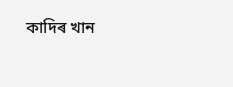কাদিৰ খান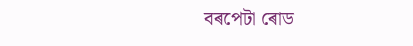বৰপেটা ৰোড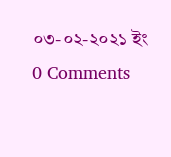০৩-০২-২০২১ ইং
0 Comments